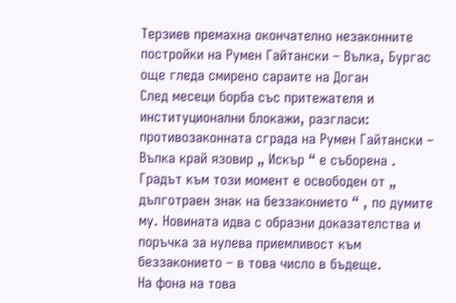Терзиев премахна окончателно незаконните постройки на Румен Гайтански – Вълка, Бургас още гледа смирено сараите на Доган
След месеци борба със притежателя и институционални блокажи, разгласи: противозаконната сграда на Румен Гайтански – Вълка край язовир „ Искър “ е съборена . Градът към този момент е освободен от „ дълготраен знак на беззаконието “ , по думите му. Новината идва с образни доказателства и поръчка за нулева приемливост към беззаконието – в това число в бъдеще.
На фона на това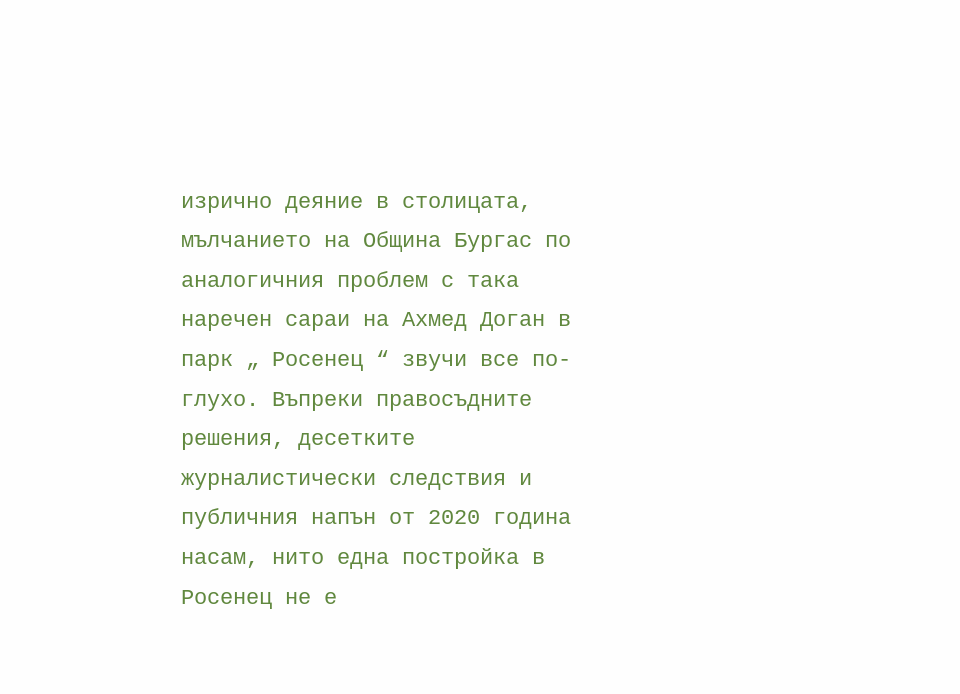изрично деяние в столицата, мълчанието на Община Бургас по аналогичния проблем с така наречен сараи на Ахмед Доган в парк „ Росенец “ звучи все по-глухо. Въпреки правосъдните решения, десетките журналистически следствия и публичния напън от 2020 година насам, нито една постройка в Росенец не е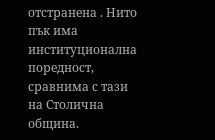отстранена . Нито пък има институционална поредност, сравнима с тази на Столична община.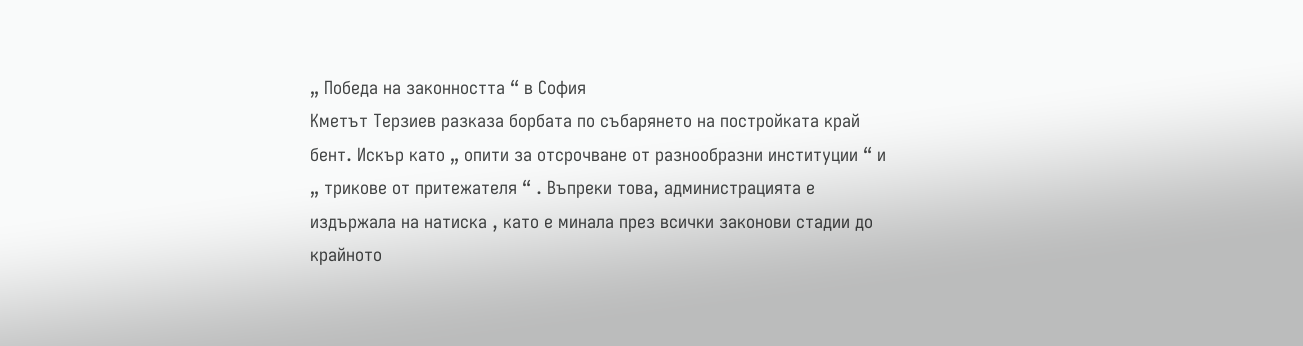„ Победа на законността “ в София
Кметът Терзиев разказа борбата по събарянето на постройката край бент. Искър като „ опити за отсрочване от разнообразни институции “ и „ трикове от притежателя “ . Въпреки това, администрацията е издържала на натиска , като е минала през всички законови стадии до крайното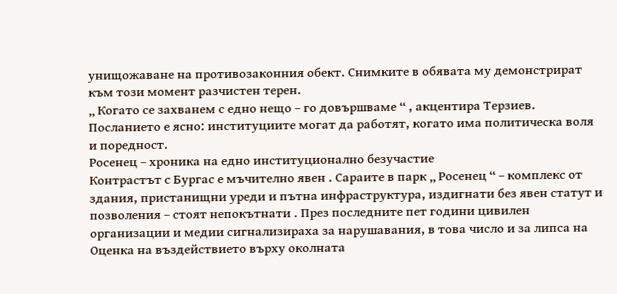унищожаване на противозаконния обект. Снимките в обявата му демонстрират към този момент разчистен терен.
„ Когато се захванем с едно нещо – го довършваме “ , акцентира Терзиев. Посланието е ясно: институциите могат да работят, когато има политическа воля и поредност.
Росенец – хроника на едно институционално безучастие
Контрастът с Бургас е мъчително явен . Сараите в парк „ Росенец “ – комплекс от здания, пристанищни уреди и пътна инфраструктура, издигнати без явен статут и позволения – стоят непокътнати . През последните пет години цивилен организации и медии сигнализираха за нарушавания, в това число и за липса на Оценка на въздействието върху околната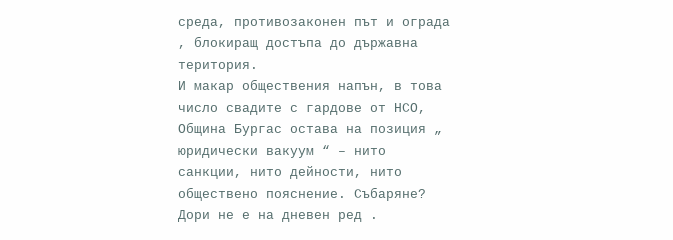среда, противозаконен път и ограда , блокиращ достъпа до държавна територия.
И макар обществения напън, в това число свадите с гардове от НСО, Община Бургас остава на позиция „ юридически вакуум “ – нито санкции, нито дейности, нито обществено пояснение. Събаряне? Дори не е на дневен ред .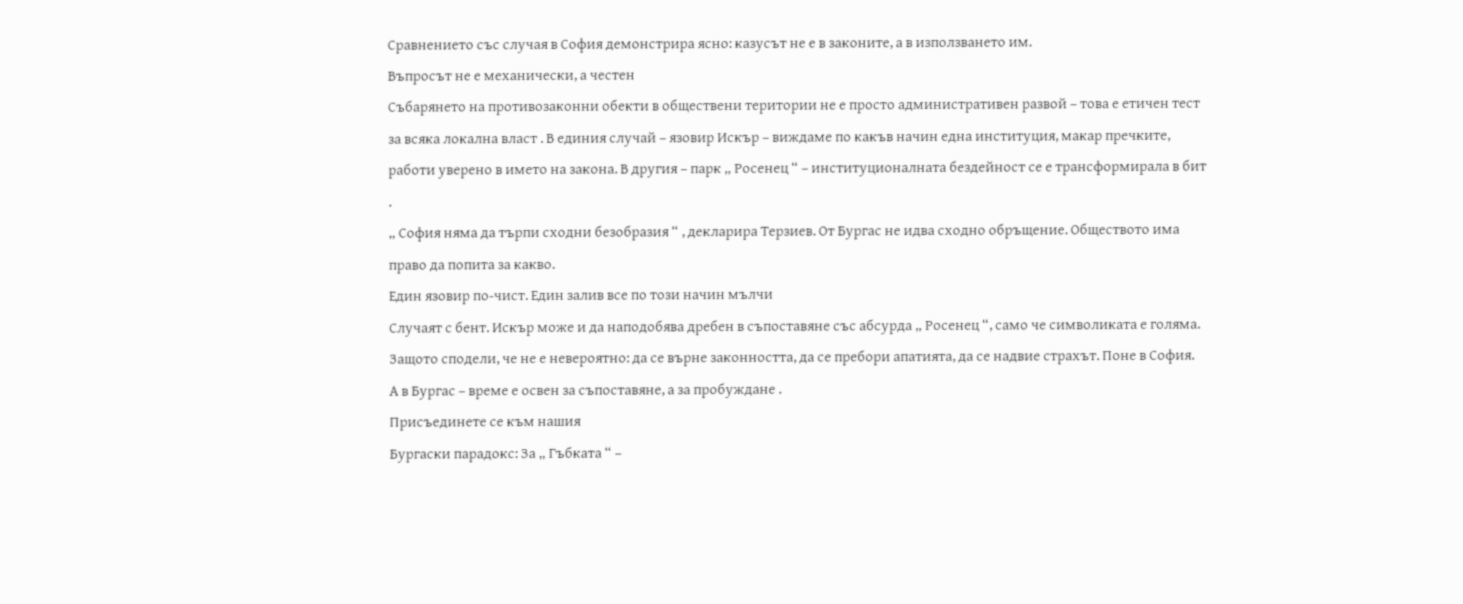Сравнението със случая в София демонстрира ясно: казусът не е в законите, а в използването им.
Въпросът не е механически, а честен
Събарянето на противозаконни обекти в обществени територии не е просто административен развой – това е етичен тест за всяка локална власт . В единия случай – язовир Искър – виждаме по какъв начин една институция, макар пречките, работи уверено в името на закона. В другия – парк „ Росенец “ – институционалната бездейност се е трансформирала в бит .
„ София няма да търпи сходни безобразия “ , декларира Терзиев. От Бургас не идва сходно обръщение. Обществото има право да попита за какво.
Един язовир по-чист. Един залив все по този начин мълчи
Случаят с бент. Искър може и да наподобява дребен в съпоставяне със абсурда „ Росенец “, само че символиката е голяма. Защото сподели, че не е невероятно: да се върне законността, да се пребори апатията, да се надвие страхът. Поне в София.
А в Бургас – време е освен за съпоставяне, а за пробуждане .
Присъединете се към нашия
Бургаски парадокс: За „ Гъбката “ –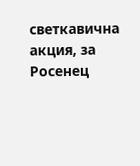светкавична акция, за Росенец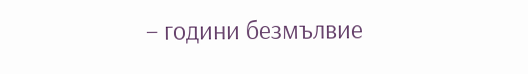– години безмълвие